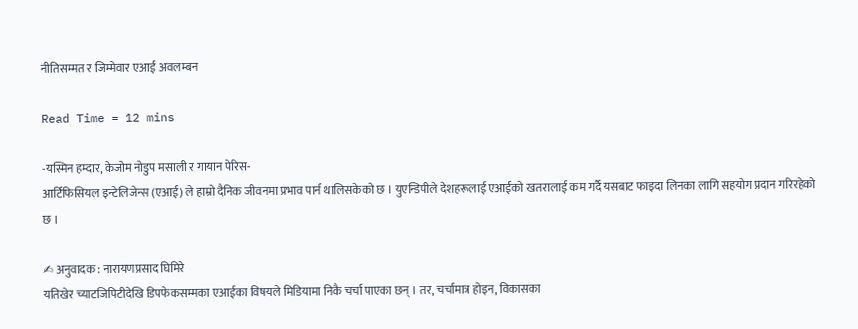नीतिसम्मत र जिम्मेवार एआई अवलम्बन

Read Time = 12 mins

-यस्मिन हम्दार, केजोम नोडुप मसाली र गायान पेरिस-
आर्टिफिसियल इन्टेलिजेन्स (एआई) ले हाम्रो दैनिक जीवनमा प्रभाव पार्न थालिसकेको छ । युएन्डिपीले देशहरूलाई एआईको खतरालाई कम गर्दै यसबाट फाइदा लिनका लागि सहयोग प्रदान गरिरहेको छ ।

✍ अनुवादक : नारायणप्रसाद घिमिरे
यतिखेर च्याटजिपिटीदेखि डिपफेकसम्मका एआईका विषयले मिडियामा निकै चर्चा पाएका छन् । तर, चर्चामात्र होइन, विकासका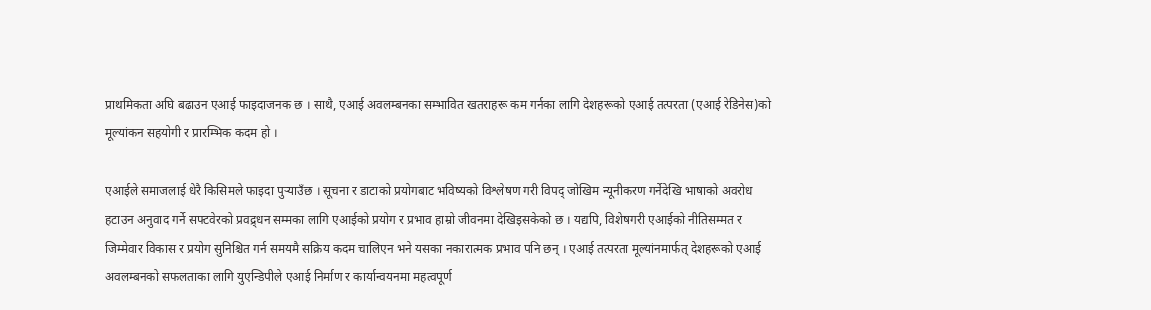प्राथमिकता अघि बढाउन एआई फाइदाजनक छ । साथै, एआई अवलम्बनका सम्भावित खतराहरू कम गर्नका लागि देशहरूको एआई तत्परता (एआई रेडिनेस)को मूल्यांकन सहयोगी र प्रारम्भिक कदम हो ।

एआईले समाजलाई धेरै किसिमले फाइदा पुर्‍याउँछ । सूचना र डाटाको प्रयोगबाट भविष्यको विश्लेषण गरी विपद् जोखिम न्यूनीकरण गर्नेदेखि भाषाको अवरोध हटाउन अनुवाद गर्ने सफ्टवेरको प्रवद्र्धन सम्मका लागि एआईको प्रयोग र प्रभाव हाम्रो जीवनमा देखिइसकेको छ । यद्यपि, विशेषगरी एआईको नीतिसम्मत र जिम्मेवार विकास र प्रयोग सुनिश्चित गर्न समयमै सक्रिय कदम चालिएन भने यसका नकारात्मक प्रभाव पनि छन् । एआई तत्परता मूल्यांनमार्फत् देशहरूको एआई अवलम्बनको सफलताका लागि युएन्डिपीले एआई निर्माण र कार्यान्वयनमा महत्वपूर्ण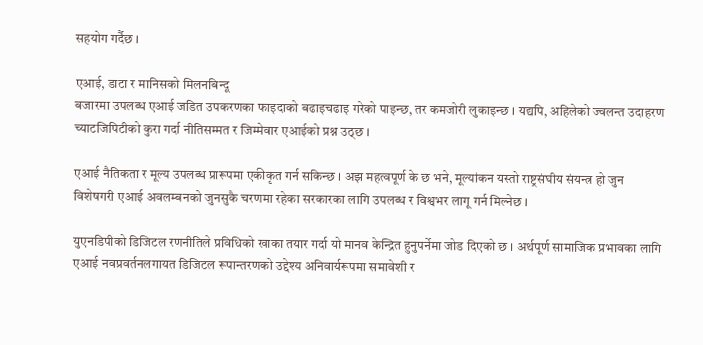सहयोग गर्दैछ ।

एआई, डाटा र मानिसको मिलनबिन्दू
बजारमा उपलब्ध एआई जडित उपकरणका फाइदाको बढाइचढाइ गरेको पाइन्छ, तर कमजोरी लुकाइन्छ । यद्यपि, अहिलेको ज्वलन्त उदाहरण च्याटजिपिटीको कुरा गर्दा नीतिसम्मत र जिम्मेवार एआईको प्रश्न उठ्छ ।

एआई नैतिकता र मूल्य उपलब्ध प्रारूपमा एकीकृत गर्न सकिन्छ । अझ महत्वपूर्ण के छ भने, मूल्यांकन यस्तो राष्ट्रसंघीय संयन्त्र हो जुन विशेषगरी एआई अवलम्बनको जुनसुकै चरणमा रहेका सरकारका लागि उपलब्ध र विश्वभर लागू गर्न मिल्नेछ ।

युएनडिपीको डिजिटल रणनीतिले प्रविधिको खाका तयार गर्दा यो मानव केन्द्रित हुनुपर्नेमा जोड दिएको छ । अर्थपूर्ण सामाजिक प्रभावका लागि एआई नवप्रवर्तनलगायत डिजिटल रूपान्तरणको उद्देश्य अनिवार्यरूपमा समावेशी र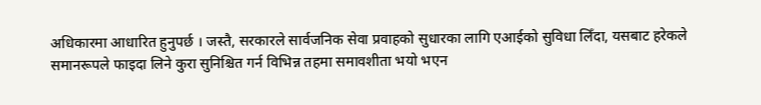अधिकारमा आधारित हुनुपर्छ । जस्तै, सरकारले सार्वजनिक सेवा प्रवाहको सुधारका लागि एआईको सुविधा लिँदा, यसबाट हरेकले समानरूपले फाइदा लिने कुरा सुनिश्चित गर्न विभिन्न तहमा समावशीता भयो भएन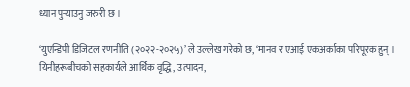ध्यान पुर्‍याउनु जरुरी छ ।

‘युएन्डिपी डिजिटल रणनीति (२०२२-२०२५)’ ले उल्लेख गरेको छ, ‘मानव र एआई एकअर्काका परिपूरक हुन् । यिनीहरूबीचको सहकार्यले आर्थिक वृद्धि, उत्पादन,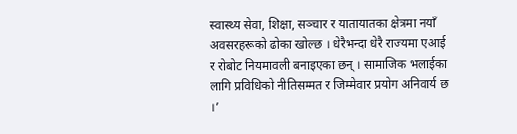स्वास्थ्य सेवा, शिक्षा, सञ्चार र यातायातका क्षेत्रमा नयाँ अवसरहरूको ढोका खोल्छ । धेरैभन्दा धेरै राज्यमा एआई र रोबोट नियमावली बनाइएका छन् । सामाजिक भलाईका लागि प्रविधिको नीतिसम्मत र जिम्मेवार प्रयोग अनिवार्य छ ।’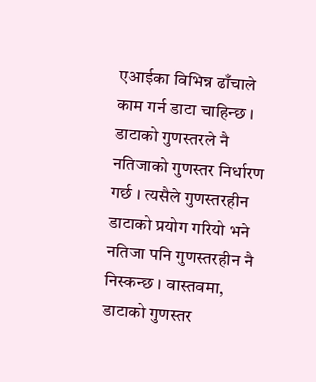एआईका विभिन्न ढाँचाले काम गर्न डाटा चाहिन्छ । डाटाको गुणस्तरले नै नतिजाको गुणस्तर निर्धारण गर्छ । त्यसैले गुणस्तरहीन डाटाको प्रयोग गरियो भने नतिजा पनि गुणस्तरहीन नै निस्कन्छ । वास्तवमा, डाटाको गुणस्तर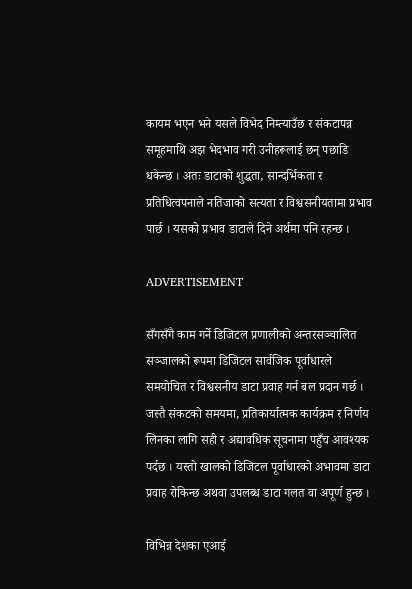कायम भएन भने यसले विभेद निम्त्याउँछ र संकटापन्न समूहमाथि अझ भेदभाव गरी उनीहरूलाई छन् पछाडि धकेन्छ । अतः डाटाको शुद्धता, सान्दर्भिकता र प्रतिधित्वपनाले नतिजाको सत्यता र विश्वसनीयतामा प्रभाव पार्छ । यसको प्रभाव डाटाले दिने अर्थमा पनि रहन्छ ।

ADVERTISEMENT

सँगसँगै काम गर्ने डिजिटल प्रणालीको अन्तरसञ्चालित सञ्जालको रूपमा डिजिटल सार्वजिक पूर्वाधारले समयोचित र विश्वसनीय डाटा प्रवाह गर्न बल प्रदान गर्छ । जस्तै संकटको समयमा, प्रतिकार्यात्मक कार्यक्रम र निर्णय लिनका लागि सही र अद्यावधिक सूचनामा पहुँच आवश्यक पर्दछ । यस्तो खालको डिजिटल पूर्वाधारको अभावमा डाटा प्रवाह रोकिन्छ अथवा उपलब्ध डाटा गलत वा अपूर्ण हुन्छ ।

विभिन्न देशका एआई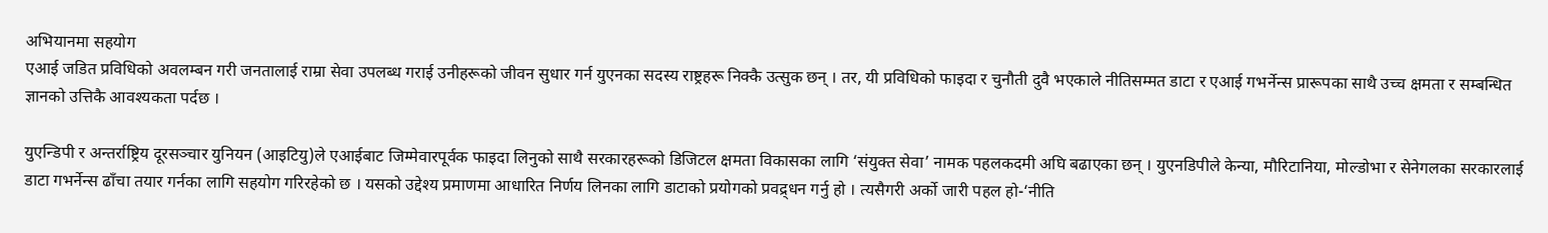अभियानमा सहयोग
एआई जडित प्रविधिको अवलम्बन गरी जनतालाई राम्रा सेवा उपलब्ध गराई उनीहरूको जीवन सुधार गर्न युएनका सदस्य राष्ट्रहरू निक्कै उत्सुक छन् । तर, यी प्रविधिको फाइदा र चुनौती दुवै भएकाले नीतिसम्मत डाटा र एआई गभर्नेन्स प्रारूपका साथै उच्च क्षमता र सम्बन्धित ज्ञानको उत्तिकै आवश्यकता पर्दछ ।

युएन्डिपी र अन्तर्राष्ट्रिय दूरसञ्चार युनियन (आइटियु)ले एआईबाट जिम्मेवारपूर्वक फाइदा लिनुको साथै सरकारहरूको डिजिटल क्षमता विकासका लागि ‘संयुक्त सेवा’ नामक पहलकदमी अघि बढाएका छन् । युएनडिपीले केन्या, मौरिटानिया, मोल्डोभा र सेनेगलका सरकारलाई डाटा गभर्नेन्स ढाँचा तयार गर्नका लागि सहयोग गरिरहेको छ । यसको उद्देश्य प्रमाणमा आधारित निर्णय लिनका लागि डाटाको प्रयोगको प्रवद्र्धन गर्नु हो । त्यसैगरी अर्को जारी पहल हो-‘नीति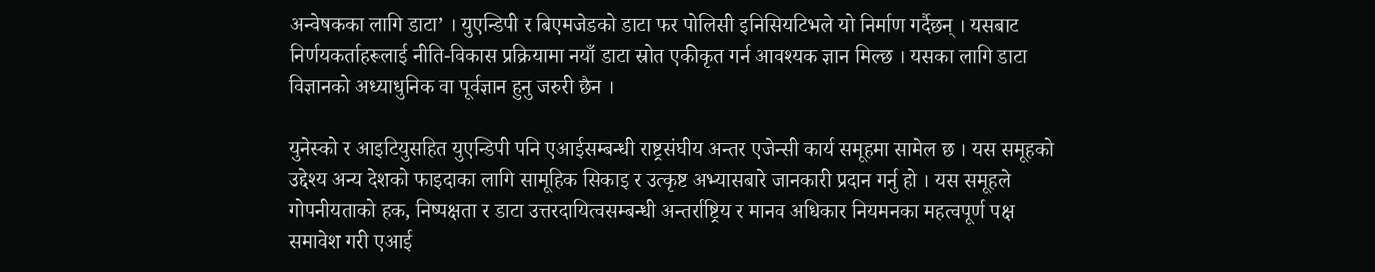अन्वेषकका लागि डाटा’ । युएन्डिपी र बिएमजेडको डाटा फर पोलिसी इनिसियटिभले यो निर्माण गर्दैछन् । यसबाट निर्णयकर्ताहरूलाई नीति-विकास प्रक्रियामा नयाँ डाटा स्रोत एकीकृत गर्न आवश्यक ज्ञान मिल्छ । यसका लागि डाटा विज्ञानको अध्याधुनिक वा पूर्वज्ञान हुनु जरुरी छैन ।

युनेस्को र आइटियुसहित युएन्डिपी पनि एआईसम्बन्धी राष्ट्रसंघीय अन्तर एजेन्सी कार्य समूहमा सामेल छ । यस समूहको उद्देश्य अन्य देशको फाइदाका लागि सामूहिक सिकाइ र उत्कृष्ट अभ्यासबारे जानकारी प्रदान गर्नु हो । यस समूहले गोपनीयताको हक, निष्पक्षता र डाटा उत्तरदायित्वसम्बन्धी अन्तर्राष्ट्रिय र मानव अधिकार नियमनका महत्वपूर्ण पक्ष समावेश गरी एआई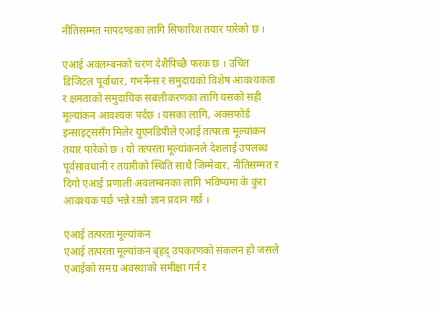नीतिसम्मत मापदण्डका लागि सिफारिश तयार पारेको छ ।

एआई अवलम्बनको चरण देशैपिच्छै फरक छ । उचित डिजिटल पूर्वाधार, गभर्नेन्स र समुदायको विशेष आवश्यकता र क्षमताको समुदायिक सबलीकरणका लागि यसको सही मूल्यांकन आवश्यक पर्दछ । यसका लागि, अक्सफोर्ड इन्साइट्ससँग मिलेर युएनडिपीले एआई तत्परता मूल्यांकन तयार पारेको छ । यो तत्परता मूल्यांकनले देशलाई उपलब्ध पूर्वसावधानी र तयारीको स्थिति साथै जिम्मेवार, नीतिसम्मत र दिगो एआई प्रणाली अवलम्बनका लागि भविष्यमा के कुरा आवश्यक पर्छ भन्ने राम्रो ज्ञान प्रदान गर्छ ।

एआई तत्परता मूल्यांकन
एआई तत्परता मूल्यांकन बृहद् उपकरणको संकलन हो जसले एआईको समग्र अवस्थाको समीक्षा गर्न र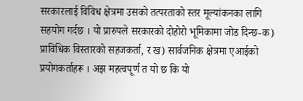सरकारलाई विविध क्षेत्रमा उसको तत्परताको स्तर मूल्यांकनका लागि सहयोग गर्दछ । यो प्रारुपले सरकारको दोहोरो भूमिकामा जोड दिन्छ-क) प्राविधिक विस्तारको सहजकर्ता, र ख) सार्वजनिक क्षेत्रमा एआईको प्रयोगकर्ताहरू । अझ महत्वपूर्ण त यो छ कि यो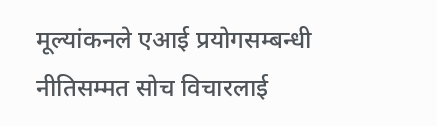मूल्यांकनले एआई प्रयोगसम्बन्धी नीतिसम्मत सोच विचारलाई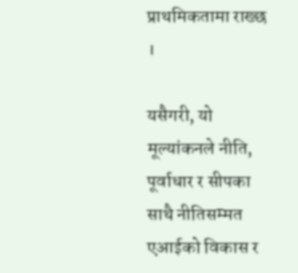प्राथमिकतामा राख्छ ।

यसैगरी, यो मूल्यांकनले नीति, पूर्वाधार र सीपका साथै नीतिसम्मत एआईको विकास र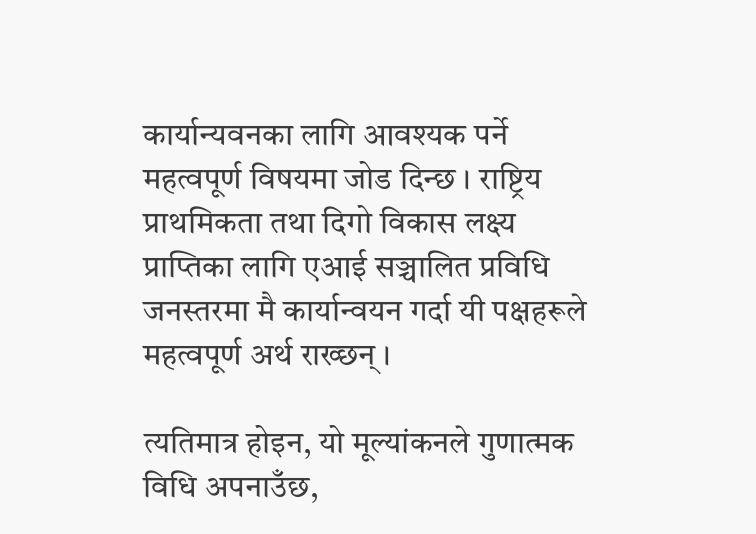कार्यान्यवनका लागि आवश्यक पर्ने महत्वपूर्ण विषयमा जोड दिन्छ । राष्ट्रिय प्राथमिकता तथा दिगो विकास लक्ष्य प्राप्तिका लागि एआई सञ्चालित प्रविधि जनस्तरमा मै कार्यान्वयन गर्दा यी पक्षहरूले महत्वपूर्ण अर्थ राख्छन् ।

त्यतिमात्र होइन, यो मूल्यांकनले गुणात्मक विधि अपनाउँछ,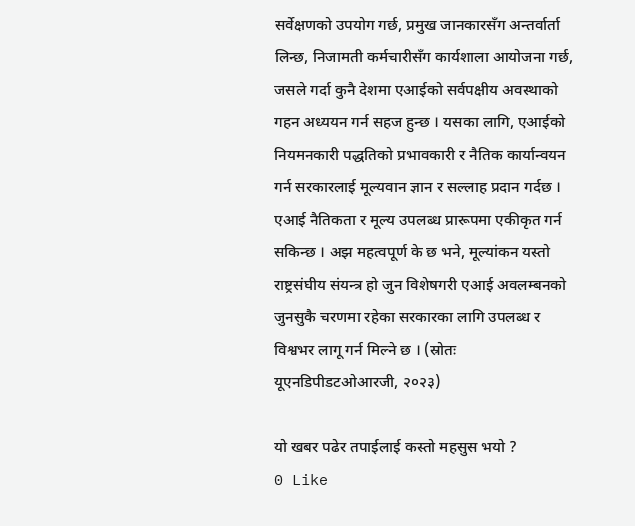सर्वेक्षणको उपयोग गर्छ, प्रमुख जानकारसँग अन्तर्वार्ता लिन्छ, निजामती कर्मचारीसँग कार्यशाला आयोजना गर्छ, जसले गर्दा कुनै देशमा एआईको सर्वपक्षीय अवस्थाको गहन अध्ययन गर्न सहज हुन्छ । यसका लागि, एआईको नियमनकारी पद्धतिको प्रभावकारी र नैतिक कार्यान्वयन गर्न सरकारलाई मूल्यवान ज्ञान र सल्लाह प्रदान गर्दछ । एआई नैतिकता र मूल्य उपलब्ध प्रारूपमा एकीकृत गर्न सकिन्छ । अझ महत्वपूर्ण के छ भने, मूल्यांकन यस्तो राष्ट्रसंघीय संयन्त्र हो जुन विशेषगरी एआई अवलम्बनको जुनसुकै चरणमा रहेका सरकारका लागि उपलब्ध र विश्वभर लागू गर्न मिल्ने छ । (स्रोतः यूएनडिपीडटओआरजी, २०२३)

यो खबर पढेर तपाईलाई कस्तो महसुस भयो ?
0 Like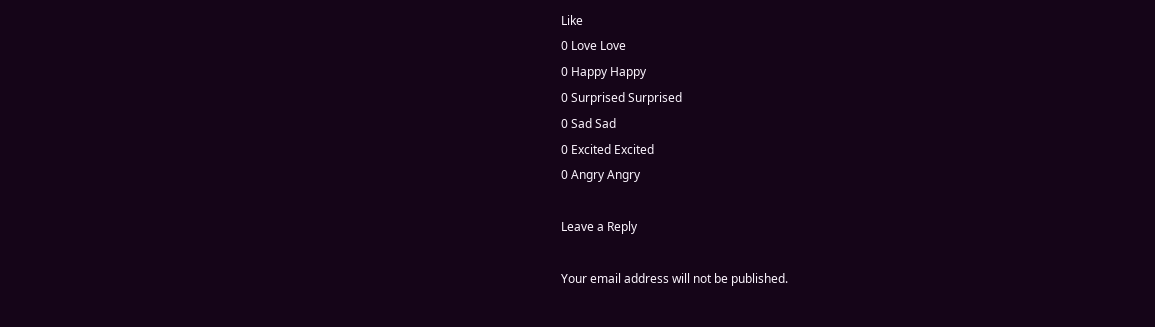Like
0 Love Love
0 Happy Happy
0 Surprised Surprised
0 Sad Sad
0 Excited Excited
0 Angry Angry

Leave a Reply

Your email address will not be published.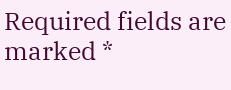Required fields are marked *